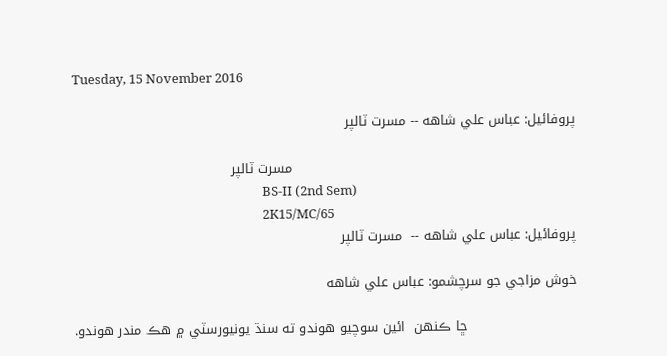Tuesday, 15 November 2016

پروفائيل: عباس علي شاهه -- مسرت ٽالپر

                                                                مسرت ٽالپر
                                                               BS-II (2nd Sem)
                                                               2K15/MC/65
پروفائيل: عباس علي شاهه --  مسرت ٽالپر

خوش مزاجي جو سرچشمو: عباس علي شاهه

                         ڇا ڪنهن  ائين سوچيو هوندو ته سنڌ يونيورسٽي ۾ هڪ مندر هوندو.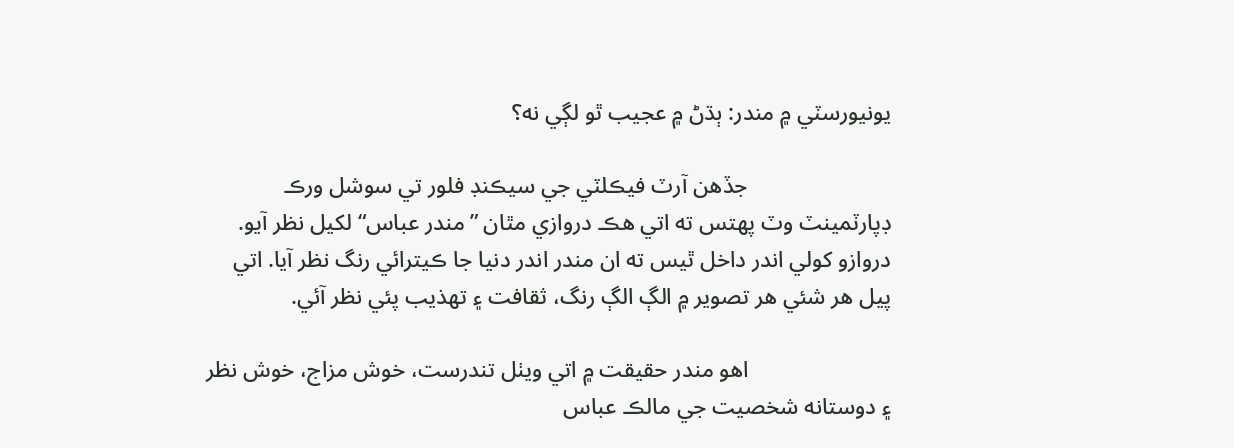يونيورسٽي ۾ مندر: ٻڌڻ ۾ عجيب ٿو لڳي نه؟

                         جڏهن آرٽ فيڪلٽي جي سيڪنڊ فلور تي سوشل ورڪ ڊپارٽمينٽ وٽ پهتس ته اتي هڪ دروازي مٿان ”مندر عباس“ لکيل نظر آيو.  دروازو کولي اندر داخل ٿيس ته ان مندر اندر دنيا جا ڪيترائي رنگ نظر آيا. اتي پيل هر شئي هر تصوير ۾ الڳ الڳ رنگ، ثقافت ۽ تهذيب پئي نظر آئي.

                         اهو مندر حقيقت ۾ اتي ويٺل تندرست، خوش مزاج، خوش نظر ۽ دوستانه شخصيت جي مالڪ عباس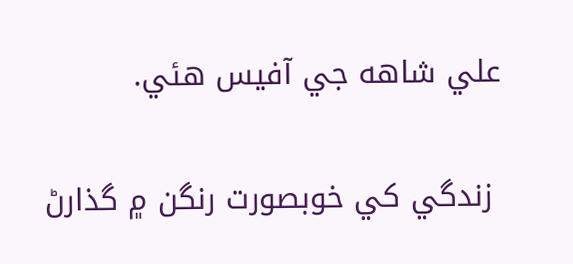علي شاهه جي آفيس هئي.

 زندگي کي خوبصورت رنگن ۾ گذارڻ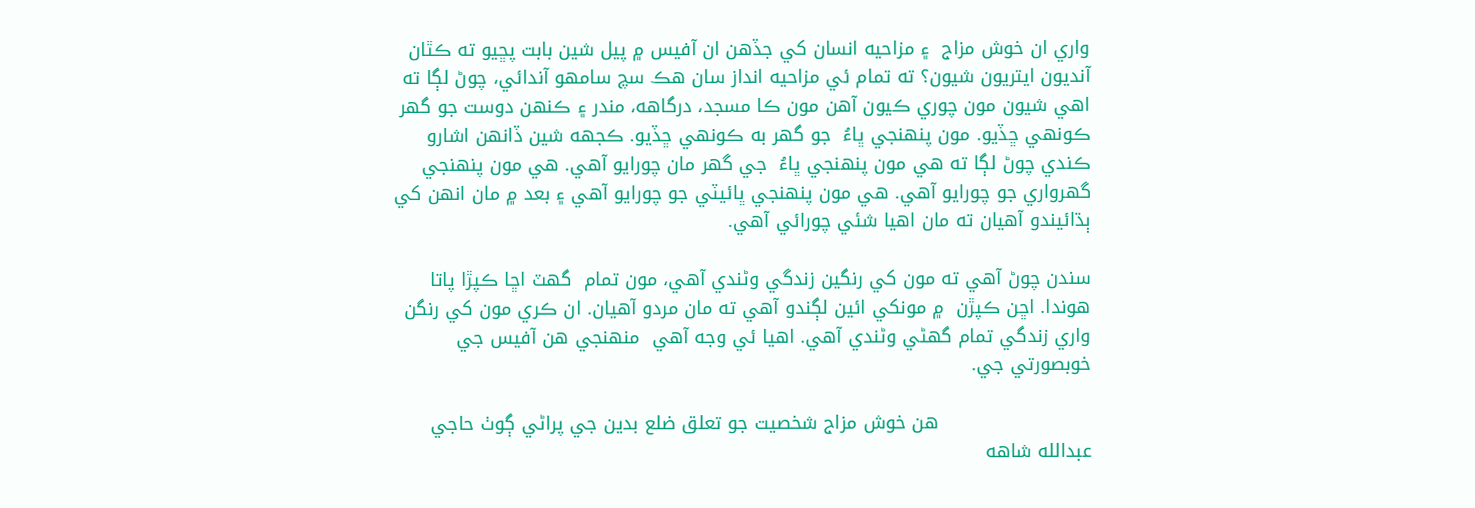واري ان خوش مزاج  ۽ مزاحيه انسان کي جڏهن ان آفيس ۾ پيل شين بابت پڇيو ته ڪٿان آنديون ايتريون شيون؟ ته تمام ئي مزاحيه انداز سان هڪ سچ سامهو آندائي، چوڻ لڳا ته اهي شيون مون چوري ڪيون آهن مون ڪا مسجد، درگاهه، مندر ۽ ڪنهن دوست جو گهر ڪونهي ڇڏيو. مون پنهنجي ڀاءُ  جو گهر به ڪونهي ڇڏيو. ڪجهه شين ڏانهن اشارو ڪندي چوڻ لڳا ته هي مون پنهنجي ڀاءُ  جي گهر مان چورايو آهي. هي مون پنهنجي گهرواري جو چورايو آهي. هي مون پنهنجي ڀائيٽي جو چورايو آهي ۽ بعد ۾ مان انهن کي ٻڌائيندو آهيان ته مان اهيا شئي چورائي آهي.

سندن چوڻ آهي ته مون کي رنگين زندگي وڻندي آهي، مون تمام  گھٽ اڇا ڪپڙا پاتا هوندا. اڇن ڪپڙن  ۾ مونکي ائين لڳندو آهي ته مان مردو آهيان. ان ڪري مون کي رنگن واري زندگي تمام گھڻي وڻندي آهي. اهيا ئي وجه آهي  منهنجي هن آفيس جي خوبصورتي جي.

                         هن خوش مزاج شخصيت جو تعلق ضلع بدين جي پراڻي ڳوٺ حاجي عبدالله شاهه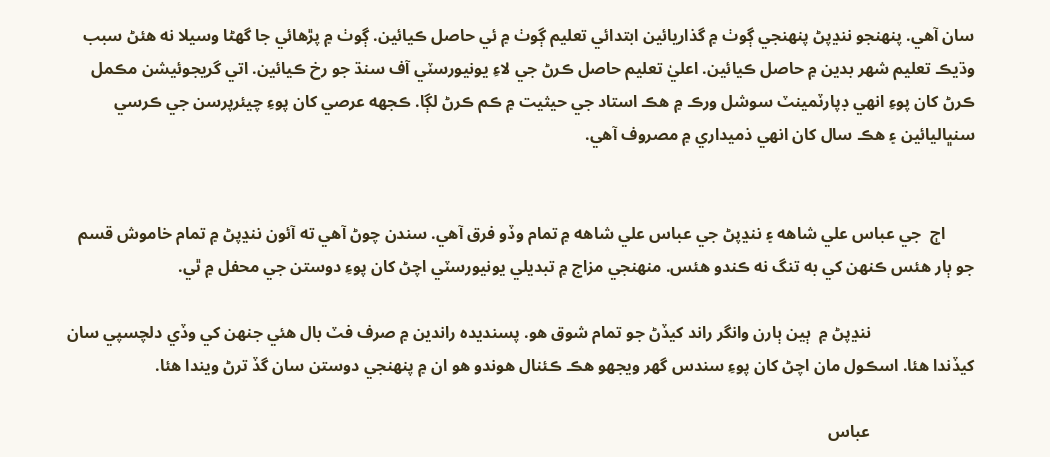سان آهي. پنهنجو ننڍپڻ پنهنجي ڳوٺ ۾ گذاريائين ابتدائي تعليم ڳوٺ ۾ ئي حاصل ڪيائين. ڳوٺ ۾ پڙهائي جا گھڻا وسيلا نه هئڻ سبب وڌيڪ تعليم شهر بدين ۾ حاصل ڪيائين. اعليٰ تعليم حاصل ڪرڻ جي لاءِ يونيورسٽي آف سنڌ جو رخ ڪيائين. اتي گريجوئيشن مڪمل ڪرڻ کان پوءِ انهي ڊپارٽمينٽ سوشل ورڪ ۾ هڪ استاد جي حيثيت ۾ ڪم ڪرڻ لڳا. ڪجهه عرصي کان پوءِ چيئرپرسن جي ڪرسي سنڀاليائين ۽ هڪ سال کان انهي ذميداري ۾ مصروف آهي.


       اڄ  جي عباس علي شاهه ۽ ننڍپڻ جي عباس علي شاهه ۾ تمام وڏو فرق آهي. سندن چوڻ آهي ته آئون ننڍپڻ ۾ تمام خاموش قسم جو ٻار هئس ڪنهن کي به تنگ نه ڪندو هئس. منهنجي مزاج ۾ تبديلي يونيورسٽي اچڻ کان پوءِ دوستن جي محفل ۾ ٿي.

                         ننڍپڻ ۾  ٻين ٻارن وانگر راند کيڏڻ جو تمام شوق هو. پسنديده راندين ۾ صرف فٽ بال هئي جنهن کي وڏي دلچسپي سان کيڏندا هئا. اسڪول مان اچڻ کان پوءِ سندس گهر ويجھو هڪ ڪئنال هوندو هو ان ۾ پنهنجي دوستن سان گڏ ترڻ ويندا هئا.

                         عباس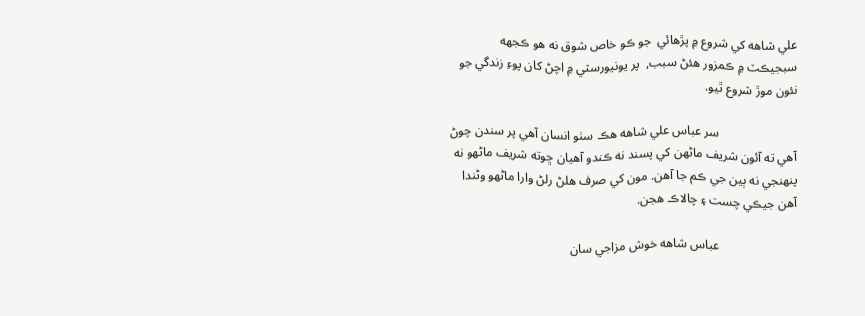علي شاهه کي شروع ۾ پڙهائي  جو ڪو خاص شوق نه هو ڪجهه  سبجيڪٽ ۾ ڪمزور هئڻ سبب,  پر يونيورسٽي ۾ اچڻ کان پوءِ زندگي جو نئون موڙ شروع ٿيو.

                         سر عباس علي شاهه هڪ سٺو انسان آهي پر سندن چوڻ آهي ته آئون شريف ماڻهن کي پسند نه ڪندو آهيان ڇوته شريف ماڻهو نه پنهنجي نه ٻين جي ڪم جا آهن. مون کي صرف هلڻ رلڻ وارا ماڻهو وڻندا آهن جيڪي چست ۽ چالاڪ هجن.

                         عباس شاهه خوش مزاجي سان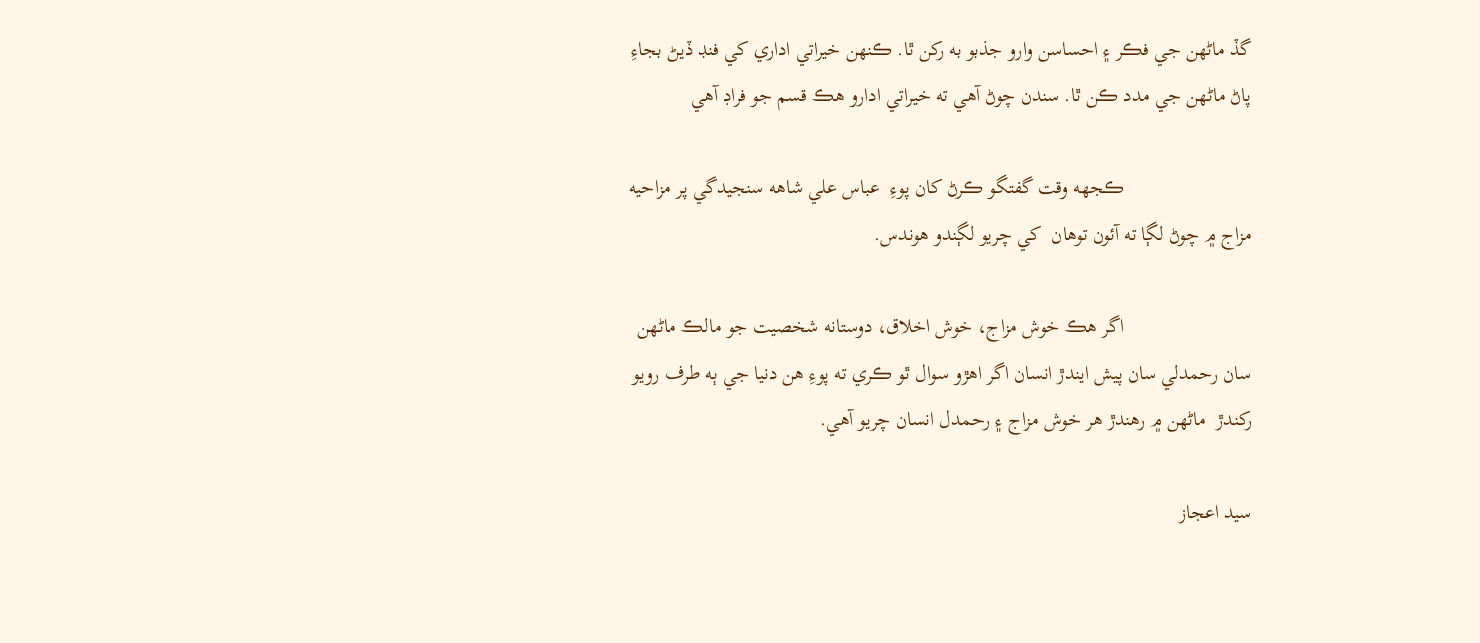گڏ ماڻهن جي فڪر ۽ احساسن وارو جذبو به رکن ٿا. ڪنهن خيراتي اداري کي فنڊ ڏيڻ بجاءِ پاڻ ماڻهن جي مدد ڪن ٿا. سندن چوڻ آهي ته خيراتي ادارو هڪ قسم جو فراڊ آهي

                         ڪجهه وقت گفتگو ڪرڻ کان پوءِ  عباس علي شاهه سنجيدگي پر مزاحيه مزاج ۾ چوڻ لڳا ته آئون توهان  کي چريو لڳندو هوندس.

                         اگر هڪ خوش مزاج، خوش اخلاق، دوستانه شخصيت جو مالڪ ماڻهن سان رحمدلي سان پيش ايندڙ انسان اگر اهڙو سوال ٿو ڪري ته پوءِ هن دنيا جي ٻه طرف رويو  رکندڙ  ماڻهن ۾ رهندڙ هر خوش مزاج ۽ رحمدل انسان چريو آهي.

سید اعجاز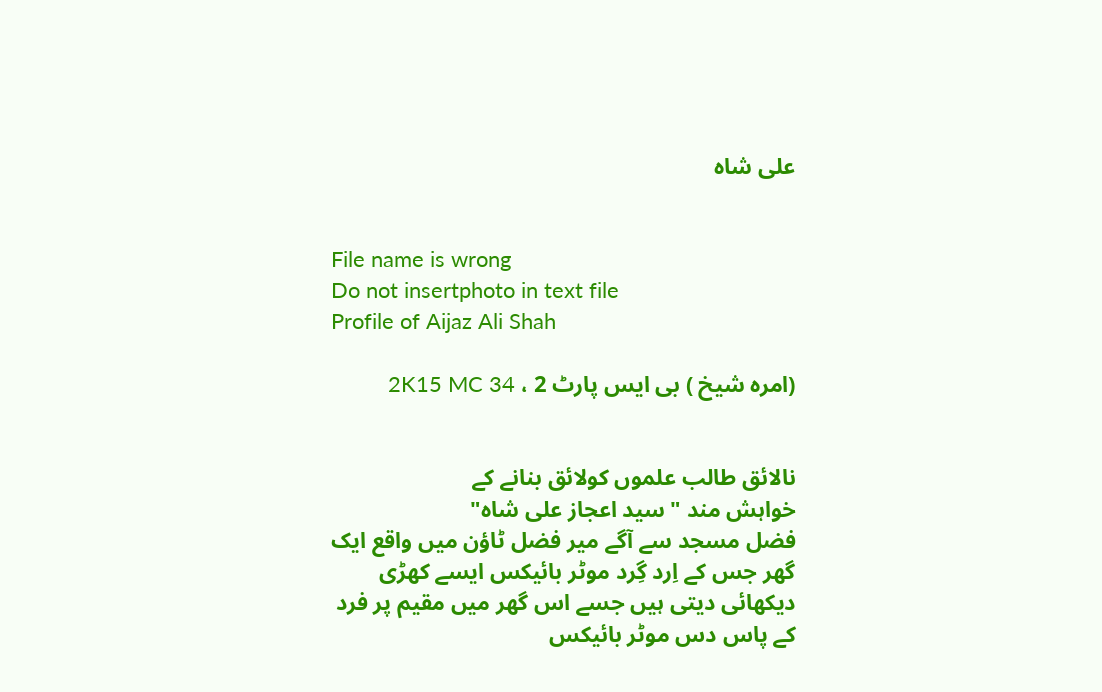علی شاہ


File name is wrong
Do not insertphoto in text file
Profile of Aijaz Ali Shah

(امرہ شیخ ) بی ایس پارٹ 2 ، 2K15 MC 34


نالائق طالب علموں کولائق بنانے کے
خواہش مند "سید اعجاز علی شاہ"
فضل مسجد سے آگے میر فضل ٹاؤن میں واقع ایک گھر جس کے اِرد گِرد موٹر بائیکس ایسے کھڑی دیکھائی دیتی ہیں جسے اس گھر میں مقیم پر فرد کے پاس دس موٹر بائیکس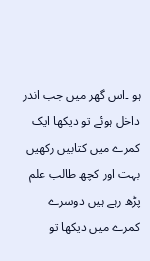ہو ۔اس گھر میں جب اندر داخل ہوئے تو دیکھا ایک کمرے میں کتابیں رکھیں بہت اور کچھ طالب علم پڑھ رہے ہیں دوسرے کمرے میں دیکھا تو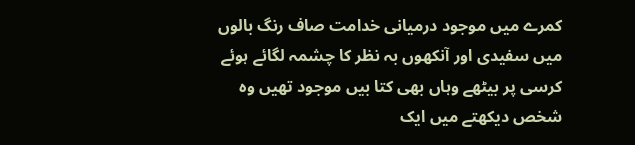کمرے میں موجود درمیانی خدامت صاف رنگ بالوں میں سفیدی اور آنکھوں بہ نظر کا چشمہ لگائے ہوئے کرسی پر بیٹھے وہاں بھی کتا بیں موجود تھیں وہ شخص دیکھتے میں ایک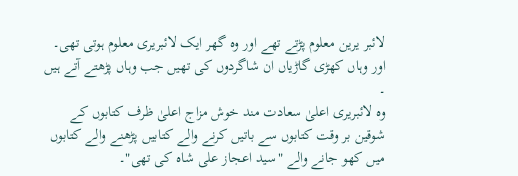لائبر یرین معلوم پڑتے تھے اور وہ گھر ایک لائبریری معلوم ہوتی تھی۔ اور وہاں کھڑی گاڑیاں ان شاگردوں کی تھیں جب وہاں پڑھتے آتے ہیں ۔
وہ لائبریری اعلیٰ سعادت مند خوش مزاج اعلیٰ ظرف کتابوں کے شوقین بر وقت کتابوں سے باتیں کرنے والے کتابیں پڑھنے والے کتابوں میں کھو جانے والے "سید اعجاز علی شاہ کی تھی"۔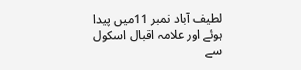لطیف آباد نمبر 11میں پیدا ہوئے اور علامہ اقبال اسکول سے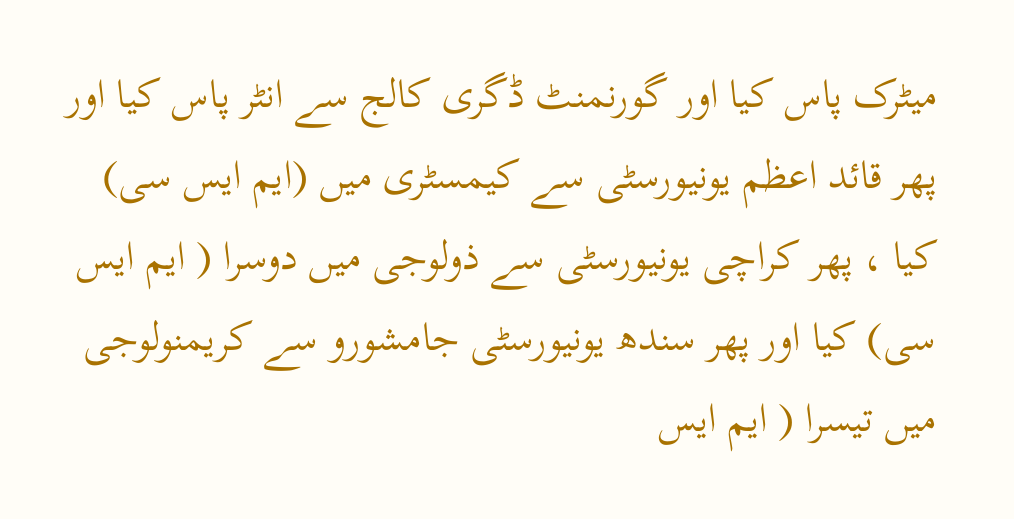میٹرک پاس کیا اور گورنمنٹ ڈگری کالج سے انٹر پاس کیا اور پھر قائد اعظم یونیورسٹی سے کیمسٹری میں (ایم ایس سی) کیا ، پھر کراچی یونیورسٹی سے ذولوجی میں دوسرا ( ایم ایس سی) کیا اور پھر سندھ یونیورسٹی جامشورو سے کریمنولوجی میں تیسرا ( ایم ایس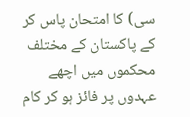سی) کا امتحان پاس کر کے پاکستان کے مختلف محکموں میں اچھے عہدوں پر فائز ہو کر کام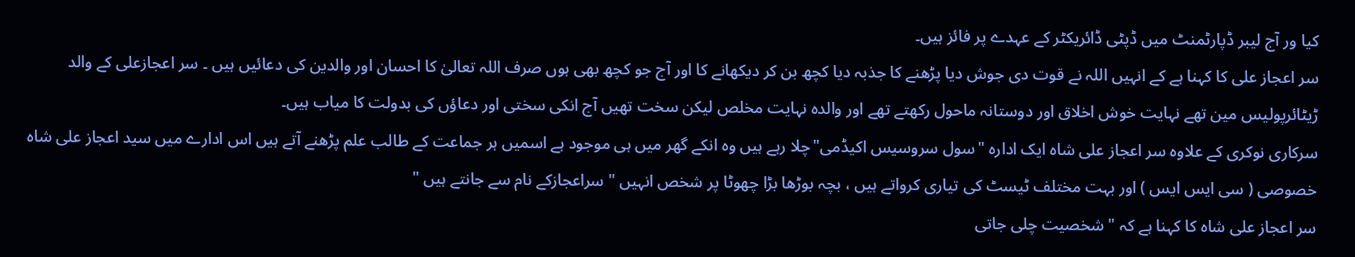کیا ور آج لیبر ڈپارٹمنٹ میں ڈپٹی ڈائریکٹر کے عہدے پر فائز ہیں۔
سر اعجاز علی کا کہنا ہے کے انہیں اللہ نے قوت دی جوش دیا پڑھنے کا جذبہ دیا کچھ بن کر دیکھانے کا اور آج جو کچھ بھی ہوں صرف اللہ تعالیٰ کا احسان اور والدین کی دعائیں ہیں ۔ سر اعجازعلی کے والد ڑیٹائرپولیس مین تھے نہایت خوش اخلاق اور دوستانہ ماحول رکھتے تھے اور والدہ نہایت مخلص لیکن سخت تھیں آج انکی سختی اور دعاؤں کی بدولت کا میاب ہیں۔
سرکاری نوکری کے علاوہ سر اعجاز علی شاہ ایک ادارہ "سول سروسیس اکیڈمی"چلا رہے ہیں وہ انکے گھر میں ہی موجود ہے اسمیں ہر جماعت کے طالب علم پڑھنے آتے ہیں اس ادارے میں سید اعجاز علی شاہ خصوصی ( سی ایس ایس ) اور بہت مختلف ٹیسٹ کی تیاری کرواتے ہیں ، بچہ بوڑھا بڑا چھوٹا پر شخص انہیں "سراعجازکے نام سے جانتے ہیں "
سر اعجاز علی شاہ کا کہنا ہے کہ "شخصیت چلی جاتی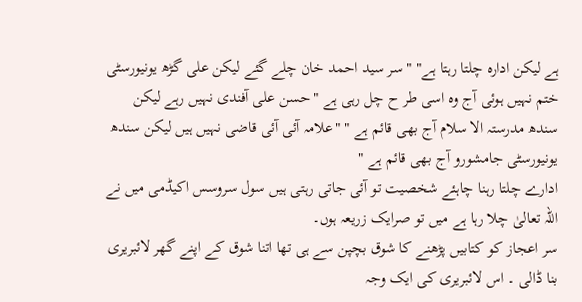ہے لیکن ادارہ چلتا رہتا ہے" " سر سید احمد خان چلے گئے لیکن علی گڑھ یونیورسٹی ختم نہیں ہوئی آج وہ اسی طر ح چل رہی ہے "حسن علی آفندی نہیں رہے لیکن سندھ مدرستہ الا سلام آج بھی قائم ہے " "علامہ آئی آئی قاضی نہیں ہیں لیکن سندھ یونیورسٹی جامشورو آج بھی قائم ہے "
ادارے چلتا رہنا چاہئے شخصیت تو آئی جاتی رہتی ہیں سول سروسس اکیڈمی میں نے اللہ تعالیٰ چلا رہا ہے میں تو صرایک زریعہ ہوں۔
سر اعجاز کو کتابیں پڑھنے کا شوق بچپن سے ہی تھا اتنا شوق کے اپنے گھر لائبریری بنا ڈالی ۔ اس لائبریری کی ایک وجہ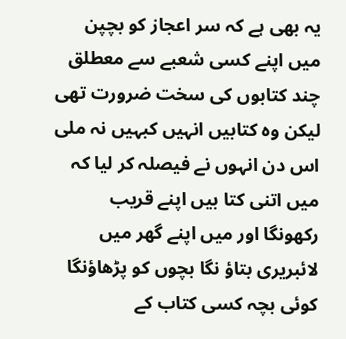یہ بھی ہے کہ سر اعجاز کو بچپن میں اپنے کسی شعبے سے معطلق چند کتابوں کی سخت ضرورت تھی لیکن وہ کتابیں انہیں کبہیں نہ ملی اس دن انہوں نے فیصلہ کر لیا کہ میں اتنی کتا بیں اپنے قریب رکھونگا اور میں اپنے گھر میں لائبریری بتاؤ نگا بچوں کو پڑھاؤنگا کوئی بچہ کسی کتاب کے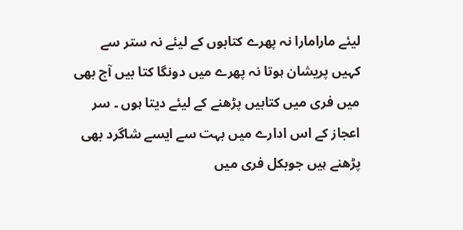لیئے مارامارا نہ پھرے کتابوں کے لیئے نہ ستر سے کہیں پریشان ہوتا نہ پھرے میں دونگا کتا بیں آج بھی میں فری میں کتابیں پڑھنے کے لیئے دیتا ہوں ۔ سر اعجاز کے اس ادارے میں بہت سے ایسے شاگرد بھی پڑھنے ہیں جوبکل فری میں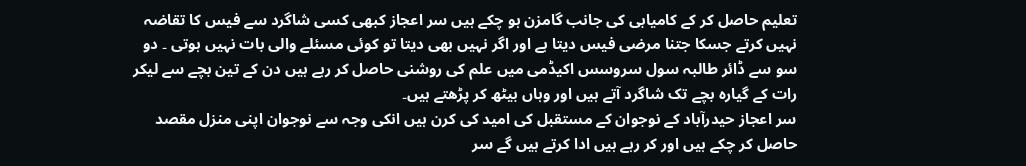تعلیم حاصل کر کے کامیابی کی جانب گامزن ہو چکے ہیں سر اعجاز کبھی کسی شاگرد سے فیس کا تقاضہ نہیں کرتے جسکا جتنا مرضی فیس دیتا ہے اور اگر نہیں بھی دیتا تو کوئی مسئلے والی بات نہیں ہوتی ۔ دو سو سے ڈائر طالبہ سول سروسس اکیڈمی میں علم کی روشنی حاصل کر رہے ہیں دن کے تین بچے سے لیکر رات کے گیارہ بچے تک شاگرد آتے ہیں اور وہاں بیٹھ کر پڑھتے ہیں۔
سر اعجاز حیدرآباد کے نوجوان کے مستقبل کی امید کی کرن ہیں انکی وجہ سے نوجوان اپنی منزل مقصد حاصل کر چکے ہیں اور کر رہے ہیں ادا کرتے ہیں گے سر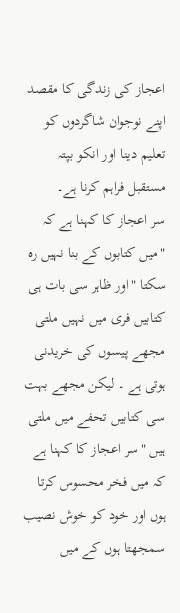اعجاز کی زندگی کا مقصد اپنے نوجوان شاگردوں کو تعلیم دینا اور انکو بپتہ مستقبل فراہم کرنا ہے۔
سر اعجاز کا کہنا ہے کہ "میں کتابوں کے بنا نہیں رہ سکتا "اور ظاہر سی بات ہی کتابیں فری میں نہیں ملتی مجھے پیسوں کی خریدنی ہوتی ہے ۔ لیکن مجھے بہت سی کتابیں تحفے میں ملتی ہیں "سر اعجاز کا کہنا ہے کہ میں فخر محسوس کرتا ہوں اور خود کو خوش نصیب سمجھتا ہوں کے میں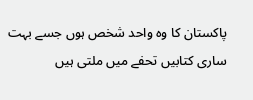پاکستان کا وہ واحد شخص ہوں جسے بہت ساری کتابیں تحفے میں ملتی ہیں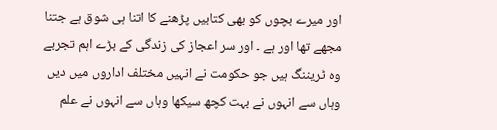اور میرے بچوں کو بھی کتابیں پڑھنے کا اتنا ہی شوق ہے جتنا مجھے تھا اور ہے ۔ اور سر اعجاز کی زندگی کے بڑے اہم تجربے وہ ٹریننگ ہیں جو حکومت نے انہیں مختلف اداروں میں دیں وہاں سے انہوں نے بہت کچھ سیکھا وہاں سے انہوں نے علم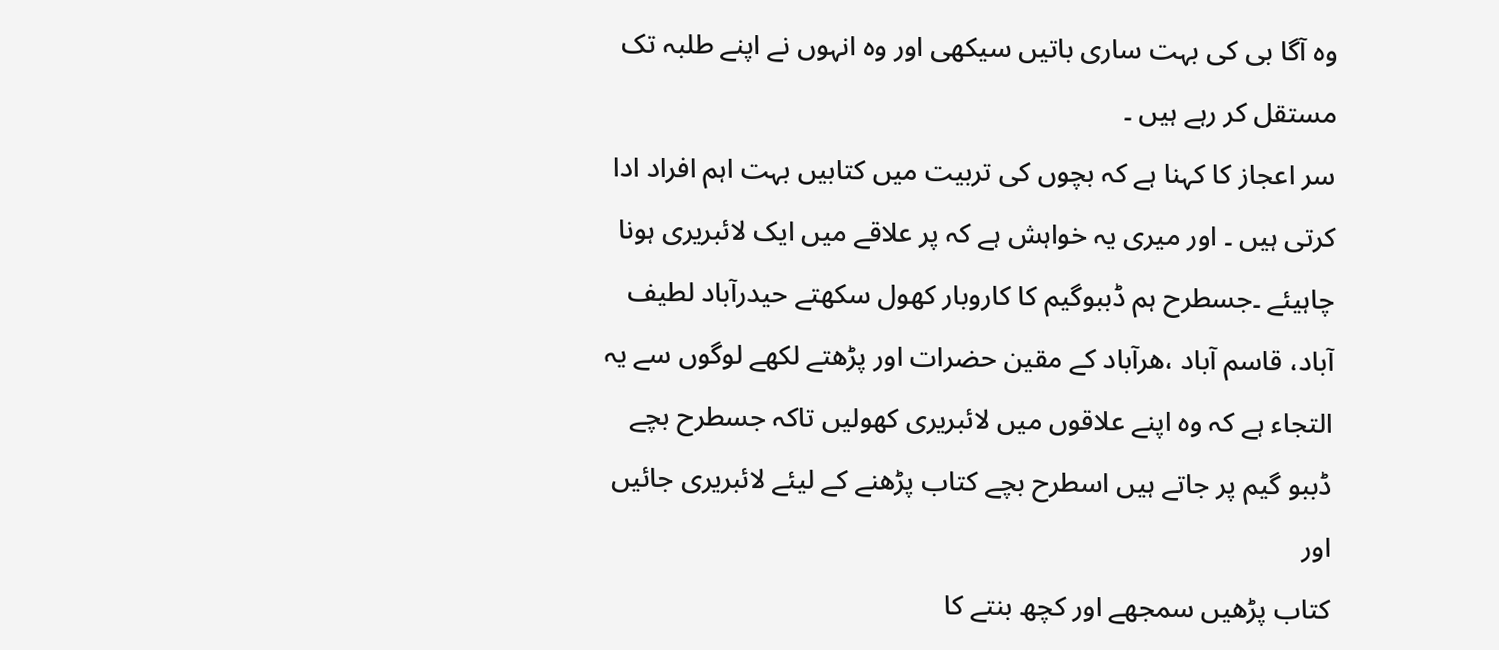وہ آگا بی کی بہت ساری باتیں سیکھی اور وہ انہوں نے اپنے طلبہ تک مستقل کر رہے ہیں ۔
سر اعجاز کا کہنا ہے کہ بچوں کی تربیت میں کتابیں بہت اہم افراد ادا کرتی ہیں ۔ اور میری یہ خواہش ہے کہ پر علاقے میں ایک لائبریری ہونا چاہیئے ۔جسطرح ہم ڈببوگیم کا کاروبار کھول سکھتے حیدرآباد لطیف آباد، قاسم آباد ،ھرآباد کے مقین حضرات اور پڑھتے لکھے لوگوں سے یہ التجاء ہے کہ وہ اپنے علاقوں میں لائبریری کھولیں تاکہ جسطرح بچے ڈببو گیم پر جاتے ہیں اسطرح بچے کتاب پڑھنے کے لیئے لائبریری جائیں اور
کتاب پڑھیں سمجھے اور کچھ بنتے کا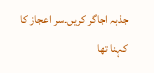جذبہ اجاگر کریں۔سر اعجاز کا کہنا تھا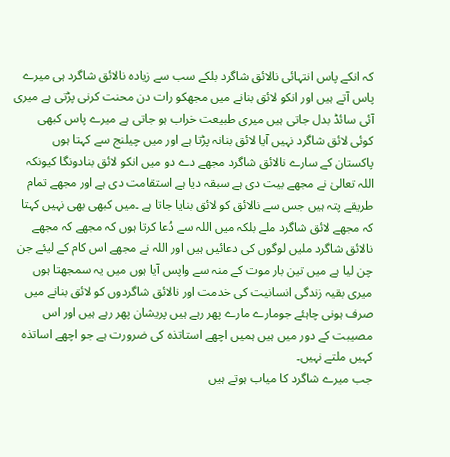کہ انکے پاس انتہائی نالائق شاگرد بلکے سب سے زیادہ نالائق شاگرد ہی میرے پاس آتے ہیں اور انکو لائق بنانے میں مجھکو رات دن محنت کرنی پڑتی ہے میری آئی سائڈ بدل جاتی ہیں میری طبیعت خراب ہو جاتی ہے میرے پاس کبھی کوئی لائق شاگرد نہیں آیا لائق بنانہ پڑتا ہے اور میں چیلنج سے کہتا ہوں پاکستان کے سارے نالائق شاگرد مجھے دے دو میں انکو لائق بنادونگا کیونکہ اللہ تعالیٰ نے مجھے بیت دی ہے سبقہ دیا ہے استقامت دی ہے اور مجھے تمام طریقے پتہ ہیں جس سے نالائق کو لائق بنایا جاتا ہے ۔میں کبھی بھی نہیں کہتا کہ مجھے لائق شاگرد ملے بلکہ میں اللہ سے دُعا کرتا ہوں کہ مجھے کہ مجھے نالائق شاگرد ملیں لوگوں کی دعائیں ہیں اور اللہ نے مجھے اس کام کے لیئے جن چن لیا ہے میں تین بار موت کے منہ سے واپس آیا ہوں میں یہ سمجھتا ہوں میری بقیہ زندگی انسانیت کی خدمت اور نالائق شاگردوں کو لائق بنانے میں صرف ہونی چاہئے جومارے مارے پھر رہے ہیں پریشان پھر رہے ہیں اور اس مصیبت کے دور میں ہیں ہمیں اچھے استاتذہ کی ضرورت ہے جو اچھے اساتذہ کہیں ملتے نہیں۔
جب میرے شاگرد کا میاب ہوتے ہیں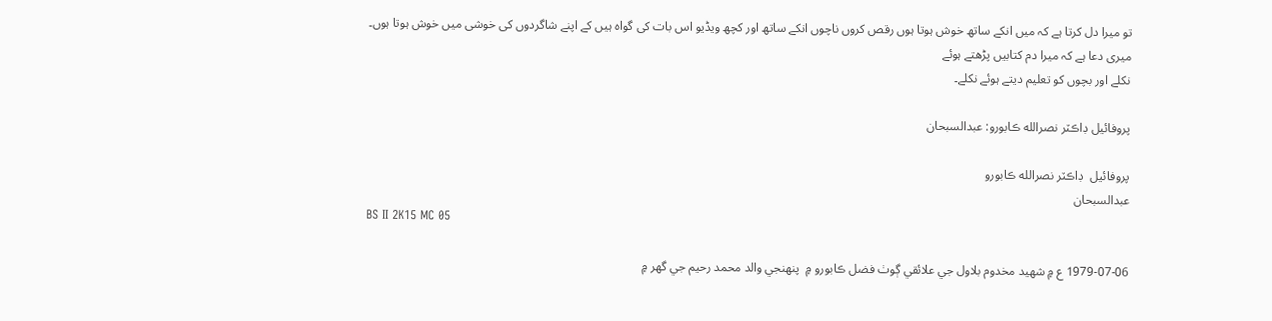تو میرا دل کرتا ہے کہ میں انکے ساتھ خوش ہوتا ہوں رقص کروں ناچوں انکے ساتھ اور کچھ ویڈیو اس بات کی گواہ ہیں کے اپنے شاگردوں کی خوشی میں خوش ہوتا ہوں۔
میری دعا ہے کہ میرا دم کتابیں پڑھتے ہوئے
نکلے اور بچوں کو تعلیم دیتے ہوئے نکلے۔

پروفائيل ڊاڪٽر نصرالله ڪابورو: عبدالسبحان

پروفائيل  ڊاڪٽر نصرالله ڪابورو
عبدالسبحان
BS II 2K15 MC 05

1979-07-06 ع ۾ شهيد مخدوم بلاول جي علائقي ڳوٺ فضل ڪابورو ۾  پنهنجي والد محمد رحيم جي گھر ۾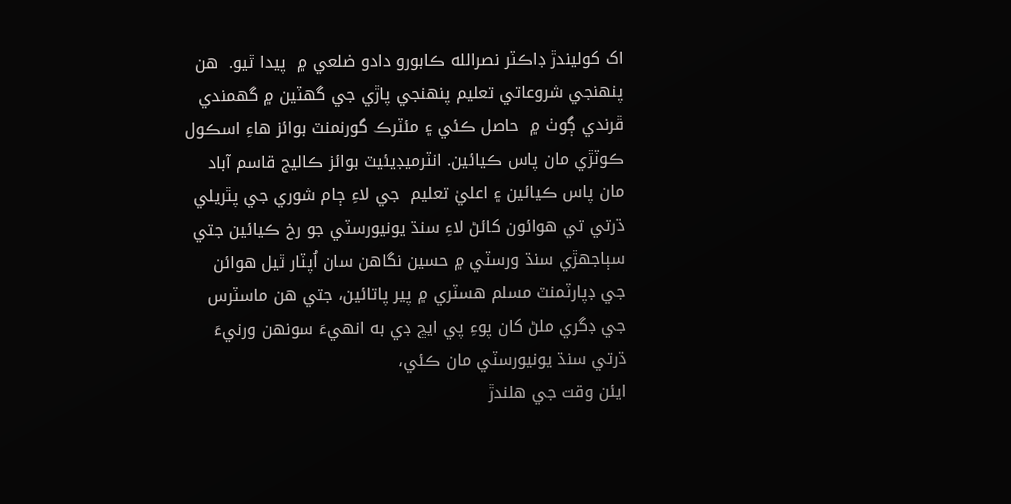اک کوليندڙ ڊاڪٽر نصرالله ڪابورو دادو ضلعي ۾  پيدا ٿيو.  هن پنهنجي شروعاتي تعليم پنهنجي پاڙي جي گھٽين ۾ گھمندي ڦرندي ڳوٺ ۾  حاصل ڪئي ۽ مئٽرڪ گورنمنٽ بوائز هاءِ اسڪول ڪوٽڙي مان پاس ڪيائين. انٽرميڊيئيٽ بوائز ڪاليج قاسم آباد مان پاس ڪيائين ۽ اعليٰ تعليم  جي لاءِ ڄام شوري جي پٿريلي ڌرتي تي هوائون کائڻ لاءِ سنڌ يونيورسٽي جو رخ ڪيائين جتي سٻاجھڙي سنڌ ورسٽي ۾ حسين نگاهن سان اُپٽار ٿيل هوائن جي ڊپارٽمنٽ مسلم هسٽري ۾ پير پاتائين، جتي هن ماسٽرس جي ڊگري ملڻ کان پوءِ پي ايڇ ڊي به انهيءَ سونهن ورنيءَ ڌرتي سنڌ يونيورسٽي مان ڪئي،
ايئن وقت جي هلندڙ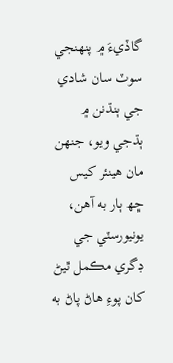گاڏيءَ ۾ پنهنجي سوٽ سان شادي جي ٻنڌنن ۾ ٻڌجي ويو، جنهن مان هينئر کيس ڇھ ٻار به آهن، يونيورسٽي جي ڊگري مڪمل ٿيڻ کان پوءِ هاڻ پاڻ به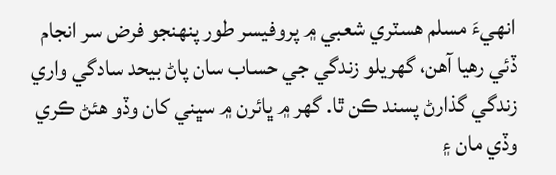انهيءَ مسلم هسٽري شعبي ۾ پروفيسر طور پنهنجو فرض سر انجام ڏئي رهيا آهن، گھريلو زندگي جي حساب سان پاڻ بيحد سادگي واري زندگي گذارڻ پسند ڪن ٿا. گھر ۾ ڀائرن ۾ سڀني کان وڏو هئڻ ڪري وڏي مان ۽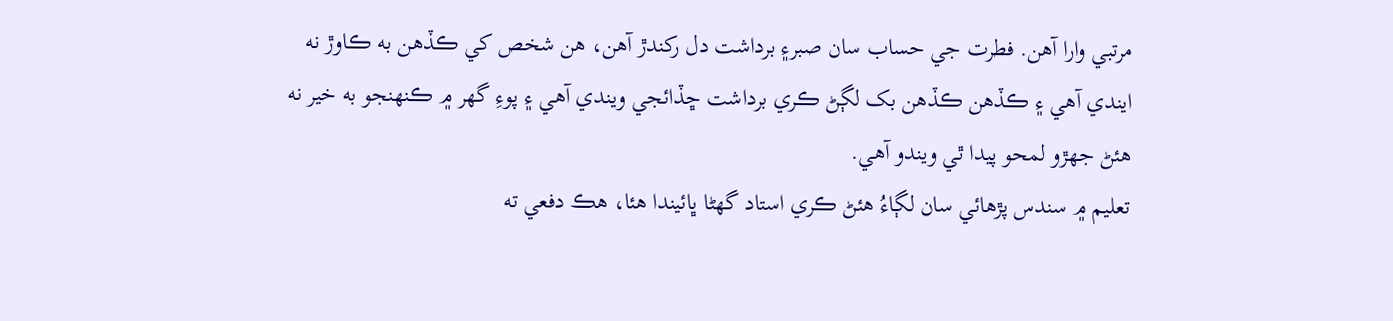مرتبي وارا آهن. فطرت جي حساب سان صبر۽ برداشت دل رکندڙ آهن، هن شخص کي ڪڏهن به ڪاوڙ نه ايندي آهي ۽ ڪڏهن ڪڏهن بک لڳڻ ڪري برداشت ڇڏائجي ويندي آهي ۽ پوءِ گھر ۾ ڪنهنجو به خير نه هئڻ جهڙو لمحو پيدا ٿي ويندو آهي.
تعليم ۾ سندس پڙهائي سان لڳاءُ هئڻ ڪري استاد گھڻا ڀائيندا هئا، هڪ دفعي ته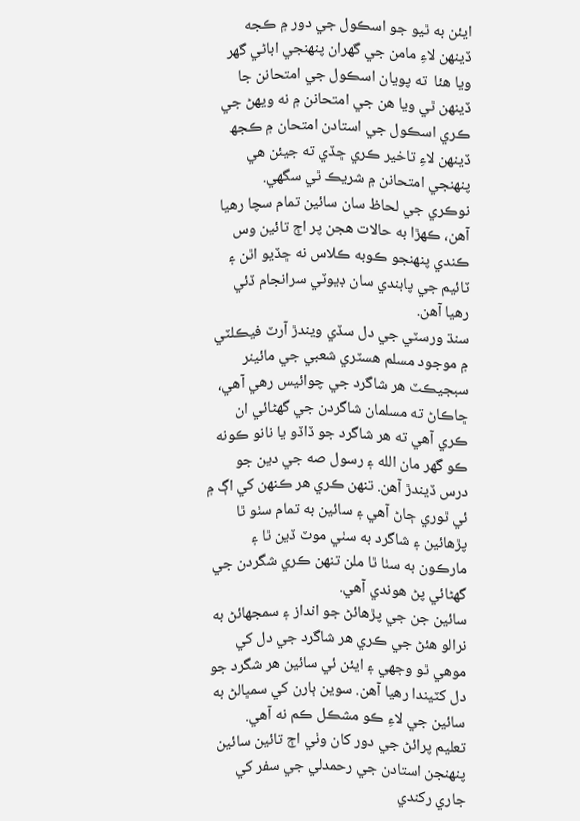ايئن به ٿيو جو اسڪول جي دور ۾ ڪجه ڏينهن لاءِ مامن جي گھران پنهنجي اباڻي گھر ويا هئا  ته پويان اسڪول جي امتحانن جا ڏينهن ٿي ويا هن جي امتحانن ۾ نه ويهڻ جي ڪري اسڪول جي استادن امتحان ۾ ڪجھ ڏينهن لاءِ تاخير ڪري ڇڏي ته جيئن هي پنهنجي امتحانن ۾ شريڪ ٿي سگھي.
نوڪري جي لحاظ سان سائين تمام سچا رهيا آهن، ڪهڙا به حالات هجن پر اڄ تائين وس ڪندي پنهنجو ڪوبه ڪلاس نه ڇڏيو اٿن ۽ ٽائيم جي پابندي سان ڊيوٽي سرانجام ڏئي  رهيا آهن.
سنڌ ورسٽي جي دل سڏي ويندڙ آرٽ فيڪلٽي ۾ موجود مسلم هسٽري شعبي جي مائينر سبجيڪٽ هر شاگرد جي چوائيس رهي آهي، ڇاڪاڻ ته مسلمان شاگردن جي گھڻائي ان ڪري آهي ته هر شاگرد جو ڏاڏو يا نانو ڪونه ڪو گھر مان الله ۽ رسول صه جي دين جو درس ڏيندڙ آهن. تنهن ڪري هر ڪنهن کي اڳ ۾ ئي ٿوري ڄاڻ آهي ۽ سائين به تمام سٺو ٿا  پڙهائين ۽ شاگرد به سٺي موٽ ڏين ٿا ۽ مارڪون به سٺا ٿا ملن تنهن ڪري شگردن جي گھڻائي پڻ هوندي آهي.
سائين جن جي پڙهائڻ جو انداز ۽ سمجھائڻ به نرالو هئڻ جي ڪري هر شاگرد جي دل کي موهي ٿو وجھي ۽ ايئن ئي سائين هر شگرد جو دل کٽيندا رهيا آهن. سوين ٻارن کي سمڀالڻ به سائين جي لاءِ ڪو مشڪل ڪم نه آهي.
تعليم پرائڻ جي دور کان وٺي اڄ تائين سائين پنهنجن استادن جي رحمدلي جي سفر کي جاري رکندي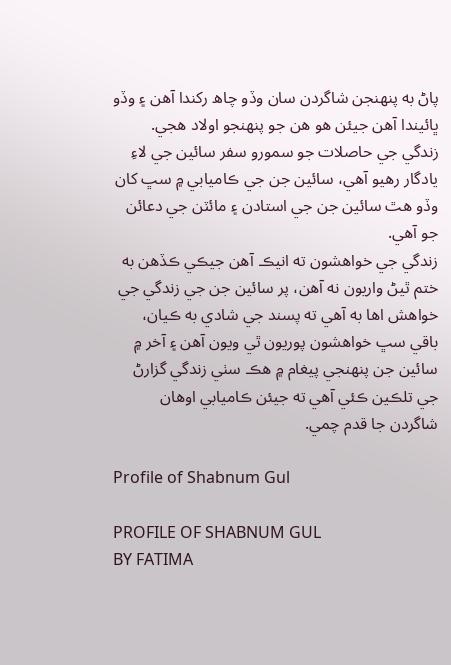پاڻ به پنهنجن شاگردن سان وڏو چاھ رکندا آهن ۽ وڏو ڀائيندا آهن جيئن هو هن جو پنهنجو اولاد هجي.
زندگي جي حاصلات جو سمورو سفر سائين جي لاءِ يادگار رهيو آهي، سائين جن جي ڪاميابي ۾ سڀ کان وڏو هٿ سائين جن جي استادن ۽ مائٽن جي دعائن جو آهي.
زندگي جي خواهشون ته انيڪ آهن جيڪي ڪڏهن به ختم ٿيڻ واريون نه آهن، پر سائين جن جي زندگي جي خواهش اها به آهي ته پسند جي شادي به ڪيان، باقي سڀ خواهشون پوريون ٿي ويون آهن ۽ آخر ۾ سائين جن پنهنجي پيغام ۾ هڪ سٺي زندگي گزارڻ جي تلڪين ڪئي آهي ته جيئن ڪاميابي اوهان شاگردن جا قدم چمي.

Profile of Shabnum Gul

PROFILE OF SHABNUM GUL
BY FATIMA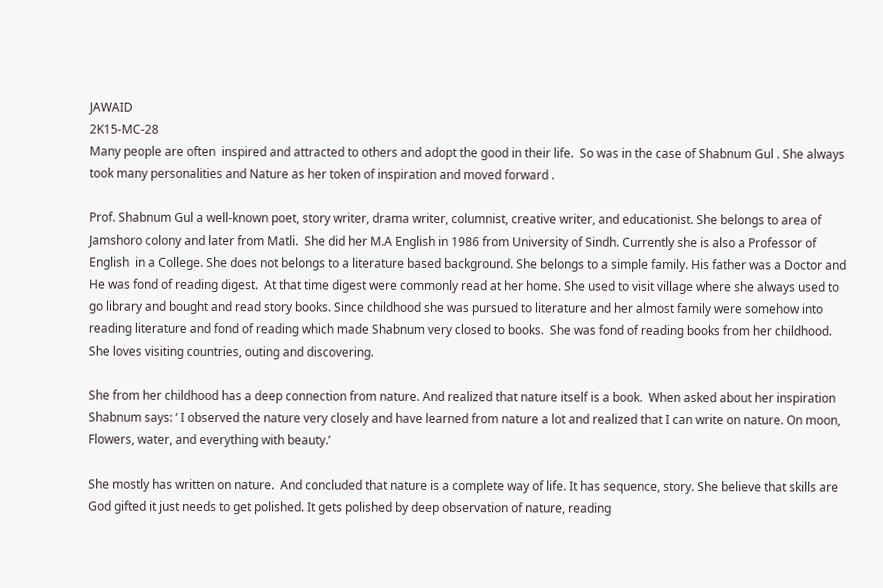JAWAID
2K15-MC-28
Many people are often  inspired and attracted to others and adopt the good in their life.  So was in the case of Shabnum Gul . She always took many personalities and Nature as her token of inspiration and moved forward .

Prof. Shabnum Gul a well-known poet, story writer, drama writer, columnist, creative writer, and educationist. She belongs to area of Jamshoro colony and later from Matli.  She did her M.A English in 1986 from University of Sindh. Currently she is also a Professor of English  in a College. She does not belongs to a literature based background. She belongs to a simple family. His father was a Doctor and He was fond of reading digest.  At that time digest were commonly read at her home. She used to visit village where she always used to go library and bought and read story books. Since childhood she was pursued to literature and her almost family were somehow into reading literature and fond of reading which made Shabnum very closed to books.  She was fond of reading books from her childhood. She loves visiting countries, outing and discovering.

She from her childhood has a deep connection from nature. And realized that nature itself is a book.  When asked about her inspiration Shabnum says: ‘ I observed the nature very closely and have learned from nature a lot and realized that I can write on nature. On moon, Flowers, water, and everything with beauty.’

She mostly has written on nature.  And concluded that nature is a complete way of life. It has sequence, story. She believe that skills are God gifted it just needs to get polished. It gets polished by deep observation of nature, reading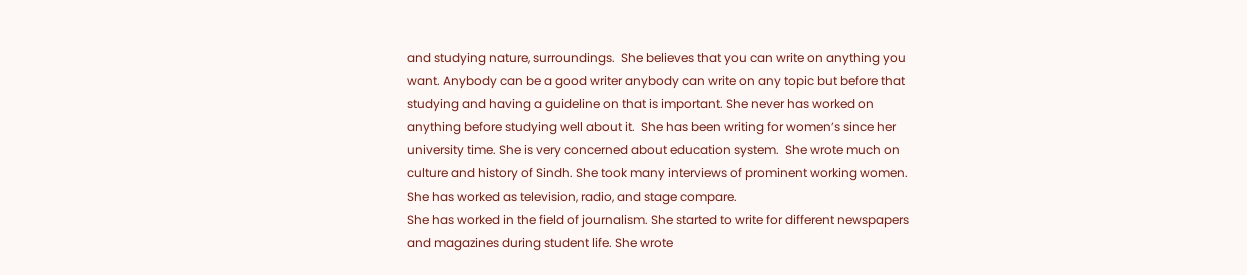and studying nature, surroundings.  She believes that you can write on anything you want. Anybody can be a good writer anybody can write on any topic but before that studying and having a guideline on that is important. She never has worked on anything before studying well about it.  She has been writing for women’s since her university time. She is very concerned about education system.  She wrote much on culture and history of Sindh. She took many interviews of prominent working women.  She has worked as television, radio, and stage compare.
She has worked in the field of journalism. She started to write for different newspapers and magazines during student life. She wrote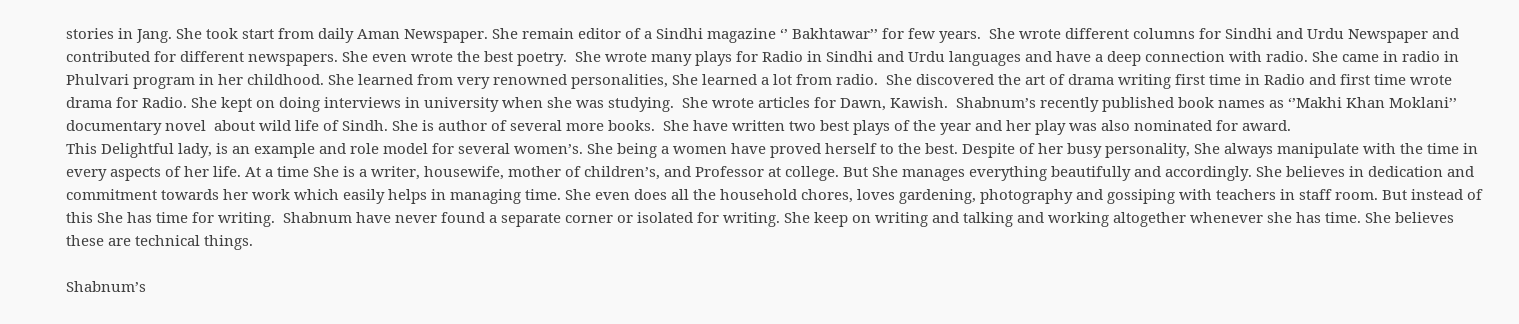stories in Jang. She took start from daily Aman Newspaper. She remain editor of a Sindhi magazine ‘’ Bakhtawar’’ for few years.  She wrote different columns for Sindhi and Urdu Newspaper and contributed for different newspapers. She even wrote the best poetry.  She wrote many plays for Radio in Sindhi and Urdu languages and have a deep connection with radio. She came in radio in Phulvari program in her childhood. She learned from very renowned personalities, She learned a lot from radio.  She discovered the art of drama writing first time in Radio and first time wrote drama for Radio. She kept on doing interviews in university when she was studying.  She wrote articles for Dawn, Kawish.  Shabnum’s recently published book names as ‘’Makhi Khan Moklani’’ documentary novel  about wild life of Sindh. She is author of several more books.  She have written two best plays of the year and her play was also nominated for award.
This Delightful lady, is an example and role model for several women’s. She being a women have proved herself to the best. Despite of her busy personality, She always manipulate with the time in every aspects of her life. At a time She is a writer, housewife, mother of children’s, and Professor at college. But She manages everything beautifully and accordingly. She believes in dedication and commitment towards her work which easily helps in managing time. She even does all the household chores, loves gardening, photography and gossiping with teachers in staff room. But instead of this She has time for writing.  Shabnum have never found a separate corner or isolated for writing. She keep on writing and talking and working altogether whenever she has time. She believes these are technical things.

Shabnum’s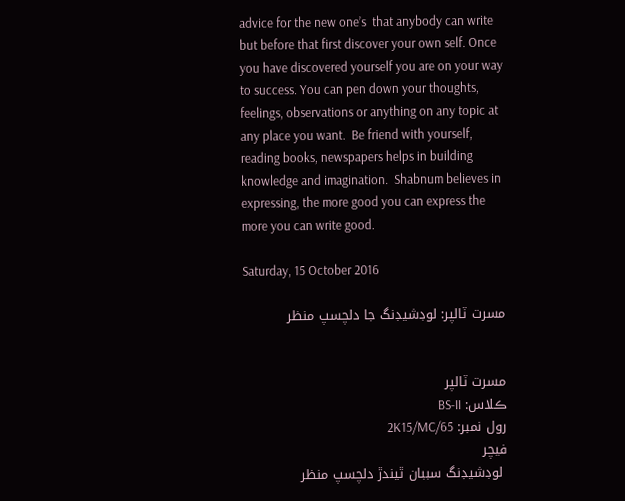advice for the new one’s  that anybody can write but before that first discover your own self. Once you have discovered yourself you are on your way to success. You can pen down your thoughts, feelings, observations or anything on any topic at any place you want.  Be friend with yourself, reading books, newspapers helps in building knowledge and imagination.  Shabnum believes in expressing, the more good you can express the more you can write good.

Saturday, 15 October 2016

مسرت ٽالپر: لوڊشيڊنگ جا دلچسپ منظر


مسرت ٽالپر
ڪلاس: BS-II
رول نمبر: 2K15/MC/65
فيچر
 لوڊشيڊنگ سببان ٿيندڙ دلچسپ منظر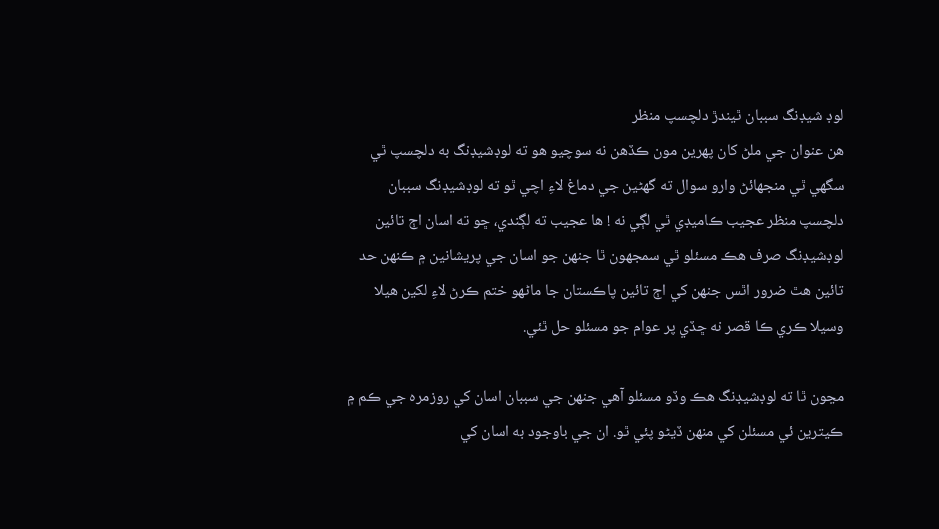لوڊ شيڊنگ سببان ٿيندڙ دلچسپ منظر
هن عنوان جي ملڻ کان پهرين مون ڪڏهن نه سوچيو هو ته لوڊشيڊنگ به دلچسپ ٿي سگھي ٿي منجھائڻ وارو سوال ته گھڻين جي دماغ لاءِ اچي ٿو ته لوڊشيڊنگ سببان دلچسپ منظر عجيب ڪاميڊي ٿي لڳي نه ! ها عجيب ته لڳندي، ڇو ته اسان اڄ تائين لوڊشيڊنگ صرف هڪ مسئلو ٿي سمجھون ٿا جنهن جو اسان جي پريشانين ۾ ڪنهن حد تائين هٿ ضرور اٿس جنهن کي اڄ تائين پاڪستان جا ماڻهو ختم ڪرڻ لاءِ لکين هيلا وسيلا ڪري ڪا قصر نه ڇڏي پر عوام جو مسئلو حل ٿئي.

مڃون ٿا ته لوڊشيڊنگ هڪ وڏو مسئلو آهي جنهن جي سببان اسان کي روزمره جي ڪم ۾ ڪيترين ئي مسئلن کي منهن ڏيڻو پئي ٿو. ان جي باوجود به اسان کي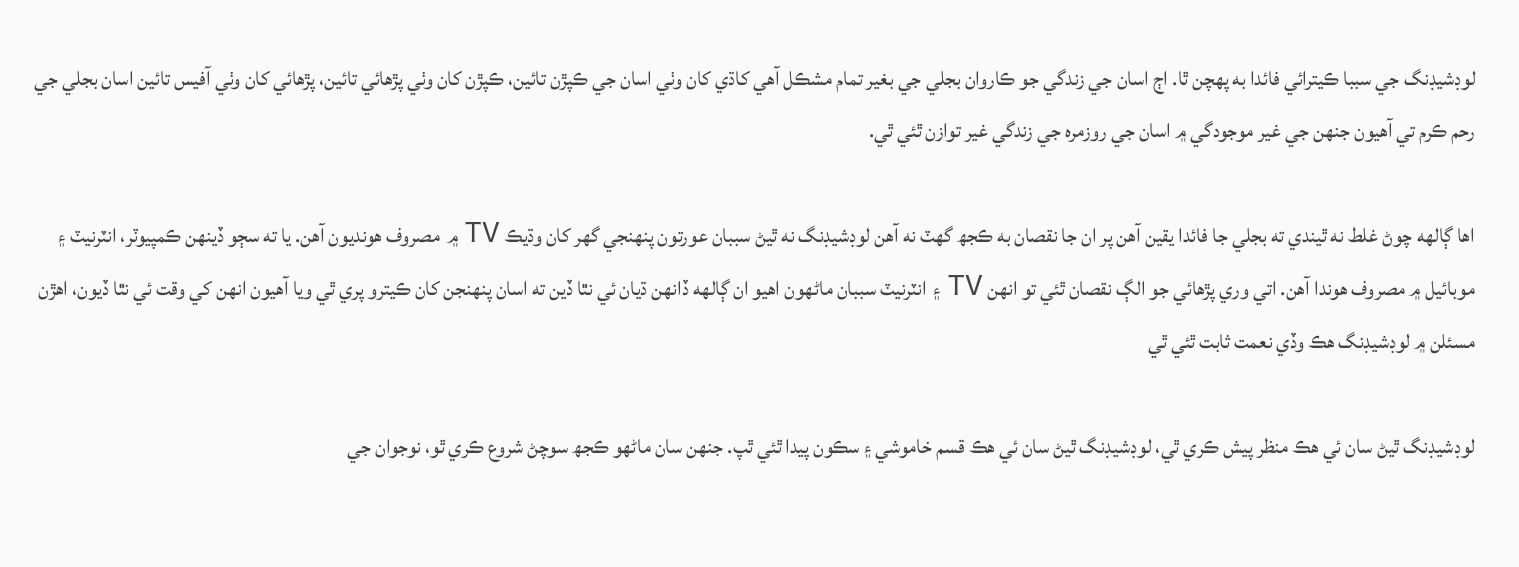لوڊشيڊنگ جي سببا ڪيترائي فائدا به پهچن ٿا. اڄ اسان جي زندگي جو ڪاروان بجلي جي بغير تمام مشڪل آهي کاڌي کان وٺي اسان جي ڪپڙن تائين، ڪپڙن کان وٺي پڙهائي تائين، پڙهائي کان وٺي آفيس تائين اسان بجلي جي رحم ڪرم تي آهيون جنهن جي غير موجودگي ۾ اسان جي روزمره جي زندگي غير توازن ٿئي ٿي.

اها ڳالهه چوڻ غلط نه ٿيندي ته بجلي جا فائدا يقين آهن پر ان جا نقصان به ڪجھ گھٽ نه آهن لوڊشيڊنگ نه ٿيڻ سببان عورتون پنهنجي گھر کان وڌيڪ TV ۾ مصروف هونديون آهن. يا ته سڄو ڏينهن ڪمپيوٽر، انٽرنيٽ ۽ موبائيل ۾ مصروف هوندا آهن. اتي وري پڙهائي جو الڳ نقصان ٿئي تو انهن TV ۽ انٽرنيٽ سببان ماڻهون اهيو ان ڳالهه ڏانهن ڌيان ئي نٿا ڏين ته اسان پنهنجن کان ڪيترو پري ٿي ويا آهيون انهن کي وقت ئي نٿا ڏيون، اهڙن مسئلن ۾ لوڊشيڊنگ هڪ وڏي نعمت ثابت ٿئي ٿي

لوڊشيڊنگ ٿيڻ سان ئي هڪ منظر پيش ڪري ٿي، لوڊشيڊنگ ٿيڻ سان ئي هڪ قسم خاموشي ۽ سڪون پيدا ٿئي ٿپ. جنهن سان ماڻهو ڪجھ سوچڻ شروع ڪري ٿو، نوجوان جي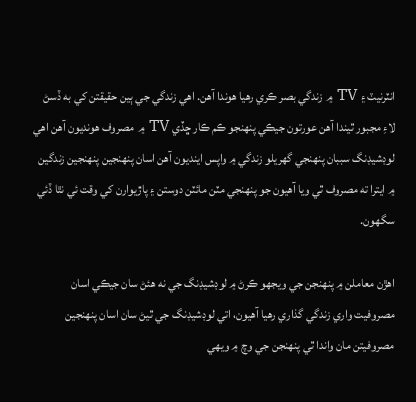انٽرنيٽ ۽ TV ۾ زندگي بصر ڪري رهيا هوندا آهن. اهي زندگي جي ٻين حقيقتن کي به ڏسڻ لاءِ مجبور ٿيندا آهن عورتون جيڪي پنهنجو ڪم ڪار ڇڏي TV ۾ مصروف هونديون آهن اهي لوڊشيڊنگ سببان پنهنجي گھريلو زندگي ۾ واپس اينديون آهن اسان پنهنجين پنهنجين زندگين ۾ ايترا ته مصروف ٿي ويا آهيون جو پنهنجي مٽن مائٽن دوستن ۽ پاڙيوارن کي وقت ئي نٿا ڏئي سگھون.

اهڙن معاملن ۾ پنهنجن جي ويجھو ڪرڻ ۾ لوڊشيڊنگ جي نه هئڻ سان جيڪي اسان مصروفيت واري زندگي گذاري رهيا آهيون، اتي لوڊشيڊنگ جي ٿيڻ سان اسان پنهنجين مصروفيتن مان واندا ٿي پنهنجن جي وچ ۾ ويهي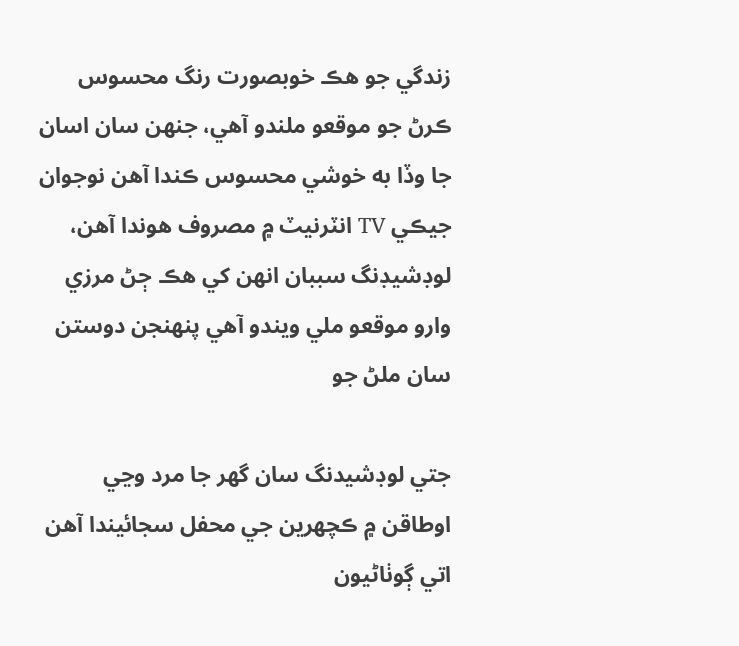زندگي جو هڪ خوبصورت رنگ محسوس ڪرڻ جو موقعو ملندو آهي، جنهن سان اسان جا وڏا به خوشي محسوس ڪندا آهن نوجوان جيڪي TV انٽرنيٽ ۾ مصروف هوندا آهن، لوڊشيڊنگ سببان انهن کي هڪ ڄڻ مرزي وارو موقعو ملي ويندو آهي پنهنجن دوستن سان ملڻ جو

جتي لوڊشيدنگ سان گھر جا مرد وڃي اوطاقن ۾ ڪچهرين جي محفل سجائيندا آهن اتي ڳوٺاڻيون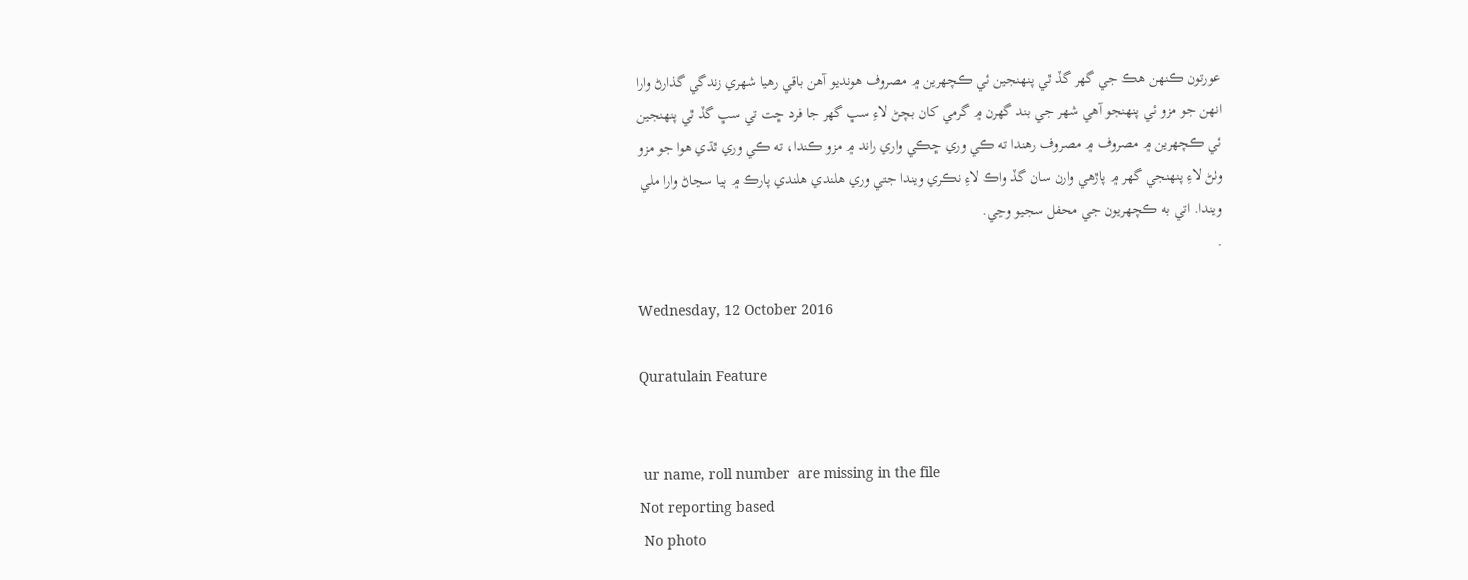عورتون ڪنهن هڪ جي گھر گڏ ٿي پنهنجين ئي ڪچهرين ۾ مصروف هونديو آهن باقي رهيا شهري زندگي گذارڻ وارا انهن جو مزو ئي پنهنجو آهي شهر جي بند گھرن ۾ گرمي کان بچڻ لاءِ سڀ گھر جا فرد ڇت تي سڀ گڏ ٿي پنهنجين ئي ڪچهرين ۾ مصروف ۾ مصروف رهندا ته ڪي وري ڇڪي واري راند ۾ مزو ڪندا، ته ڪي وري ٿڌي هوا جو مزو وٺڻ لاءِ پنهنجي گھر ۾ پاڙهي وارن سان گڏ واڪ لاءِ نڪري ويندا جتي وري هلندي هلندي پارڪ ۾ ٻيا سڃاڻ وارا ملي ويندا. اتي به ڪچهريون جي محفل سجيو وڃي.
.

Wednesday, 12 October 2016

Quratulain Feature


 ur name, roll number  are missing in the file
Not reporting based
 No photo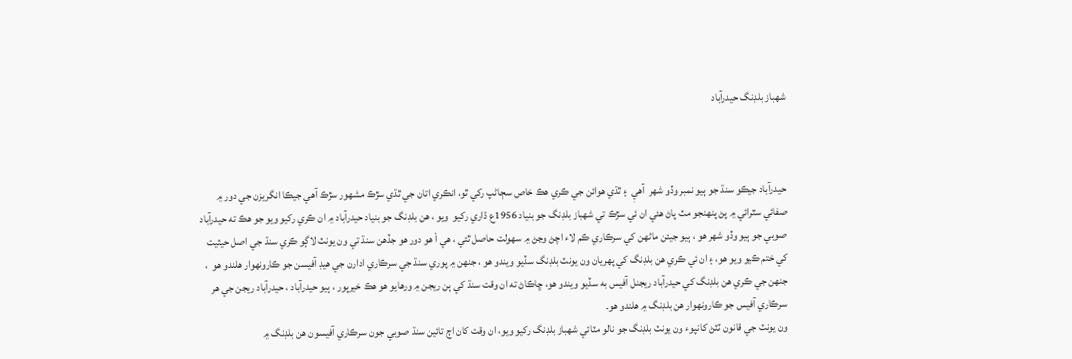شهباز بلڊنگ حيدرآباد



حيدرآباد جيڪو سنڌ جو ٻيو نمبر وڏو شھر  آھيٖ  ۽ ٿڌي ھوائن جي ڪري هڪ خاص سڄاڻپ رکي ٿو، انڪري اتان جي ٿڌي سڙڪ مشهور سڙڪ آھي جيڪا انگريزن جي دور ۾ صفائي سٿرائي ۾ پڻ پنهنجو مٽ پاڻ ھئي ان ئي سڙڪ تي شھباز بلڊنگ جو بنياد 1956ع ڌاري رکيو  ويو ، هن بلڊنگ جو بنياد حيدرآباد ۾ ان ڪري رکيو ويو جو هڪ ته حيدرآباد  صوبي جو ٻيو وڏو شهر هو ، ٻيو جيئن ماڻهن کي سرڪاري ڪم لاء اچڻ وڃڻ ۾ سهولت حاصل ٿئي ، هي اٗ هو دور هو جڏهن سنڌ تي ون يونٽ لاڳو ڪري سنڌ جي اصل حيثيت کي ختم ڪيو ويو هو، ۽ ان ئي ڪري ھن بلڊنگ کي پھريان ون يونٽ بلڊنگ سڏيو ويندو هو ، جنهن ۾ پوري سنڌ جي سرڪاري ادارن جي هيڊ آفيسن جو ڪارونهوار هلندو هو  ، جنهن جي ڪري هن بلڊنگ کي حيدرآباد ريجنل آفيس به سڏيو ويندو ھو، ڇاڪاڻ ته ان وقت سنڌ کي ٻن ريجن ۾ ورهايو هو هڪ خيرپور ، ٻيو حيدرآباد ، حيدرآباد ريجن جي هر سرڪاري آفيس جو ڪارونهوار هن بلڊنگ ۾ هلندو هو۔
ون يونٽ جي قانون ٽٽڻ کانپوء ون يونٽ بلڊنگ جو نالو مٽائي شهباز بلڊنگ رکيو ويو، ان وقت کان اڄ تائين سنڌ صوبي جون سرڪاري آفيسون هن بلڊنگ ۾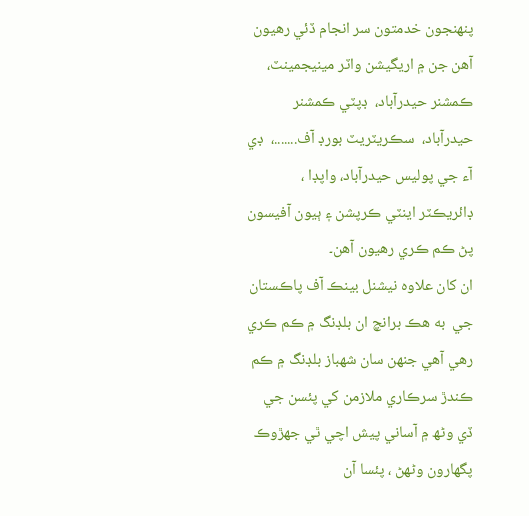پنهنجون خدمتون سر انجام ڏئي رهيون آهن جن ۾ اريگيشن واٽر مينيجمينٽ، ڪمشنر حيدرآباد،  ڊپٽي ڪمشنر حيدرآباد،  سڪريٽريٽ بورڊ آف.......،  ڊي آء جي پوليس حيدرآباد، واپڊا ، ڊائريڪٽر اينٽي ڪرپشن ۽ ٻيون آفيسون پڻ ڪم ڪري رهيون آهن۔
ان کان علاوه نيشنل بينڪ آف پاڪستان جي  به هڪ برانچ ان بلڊنگ ۾ ڪم ڪري رهي آهي جنهن سان شهباز بلڊنگ ۾ ڪم ڪندڙ سرڪاري ملازمن کي پئسن جي ڏي وڻھ ۾ آساني پيش اچي ٿي جهڙوڪ پگھارون وڻھڻ ، پئسا آن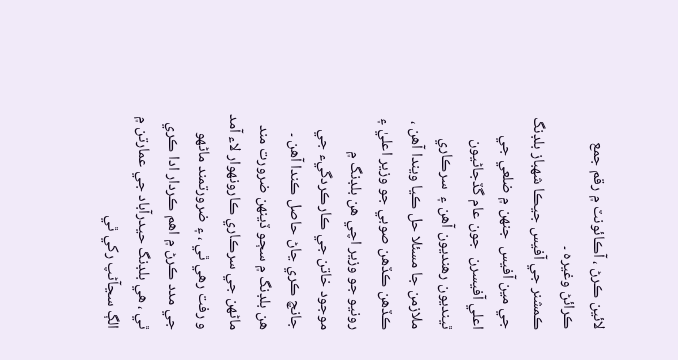لائين ڪرڻ ، آڪائونٽ ۾ رقم جمع ڪرائڻ وغيره ۔
ڪمشنر جي آفيس جيڪا شهباز بلڊنگ جي مين آفيس  جنهن ۾ ضلعي جي اعلي آفيسرن  جون عام گڏجاڻيون ٿينديون رهنديون آهن ۽  سرڪاري ملازمن جا مسئلا حل ڪيا ويندا آهن ، ڪڏهن ڪڏهن صوبي جو وزير اعليٰ ۽ رونيو جو وزير اچي ھن بلڊنگ ۾ موجود خاتن جي ڪارڪردگيء جي جانچ ڪري ڃاڻ حاصل ڪندا آهن ۔
هن بلڊنگ ۾ سڄو ڏينهن ضرورت مند ماڻهن جي سرڪاري ڪارونهوار لاء آمد و رفت رهي ٿي ، ۽ ضرورتمند ماڻھو جي مدد ڪرڻ ۾ اهم ڪردار ادا ڪري ٿي ، هي بلڊنگ حيدرآباد جي عمارتن ۾ الڳ سڃآڻپ رکي ٿي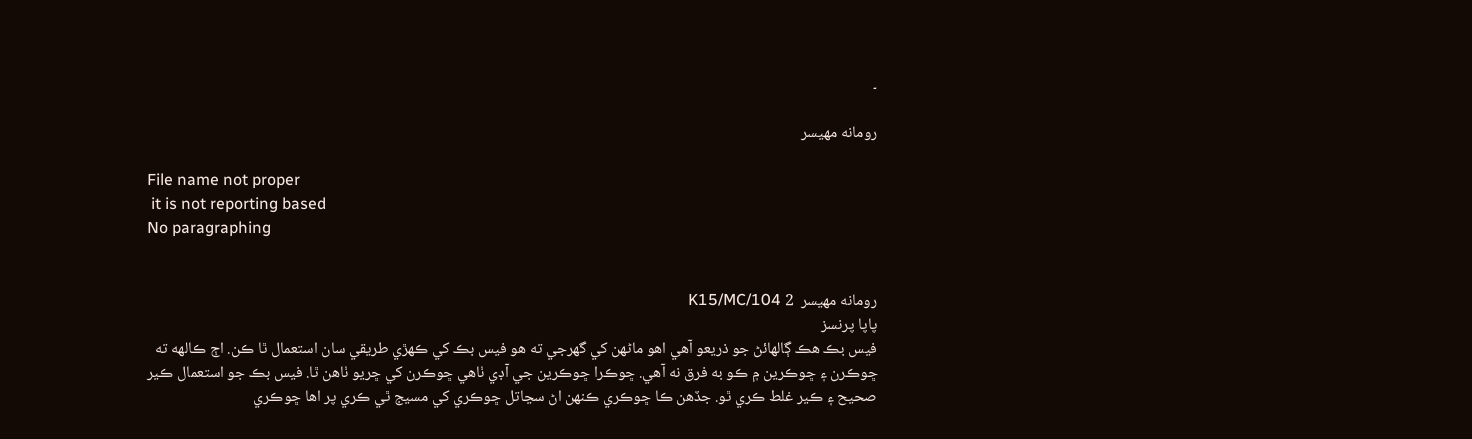۔

رومانه مهيسر

File name not proper
 it is not reporting based
No paragraphing


رومانه مهيسر  2 K15/MC/104
پاپا پرنسز
فيس بڪ هڪ ڳالهائڻ جو ذريعو آهي اهو ماڻهن کي گهرجي ته هو فيس بڪ کي ڪهڙي طريقي سان استعمال ٿا ڪن. اڄ ڪالهه ته ڇوڪرن ۽ ڇوڪرين ۾ ڪو به فرق نه آهي. ڇوڪرا ڇوڪرين جي آڊي ٺاهي ڇوڪرن کي ڇريو ٺاهن ٿا. فيس بڪ جو استعمال ڪير صحيح ۽ ڪير غلط ڪري ٿو. جڏهن ڪا ڇوڪري ڪنهن اڻ سڃاتل ڇوڪري کي مسيج ٿي ڪري پر اها ڇوڪري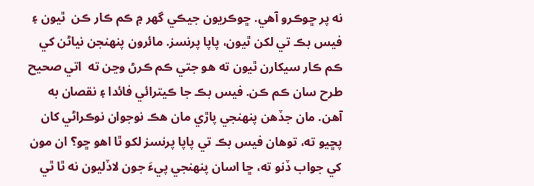نه پر ڇوڪرو آهي. ڇوڪريون جيڪي گهر ۾ ڪم ڪار ڪن  ٿيون ۽ فيس بڪ تي لکن ٿيون، پاپا پرنسز. مائرون پنهنجن نياڻن کي ڪم ڪار سيکارن ٿيون ته هو جتي ڪم ڪرڻ وڃن ته  اتي صحيح طرح سان ڪم ڪن. فيس بڪ جا ڪيترائي فائدا ۽ نقصان به آهن. مان جڏهن پنهنجي پاڙي مان هڪ نوجوان نوڪراڻي کان پڇيو ته، توهان فيس بڪ تي پاپا پرنسز لکو ٿا اهو ڇو؟ ان مون کي جواب ڏنو ته، ڇا اسان پنهنجي پيءَ جون لاڏليون نه ٿا ٿي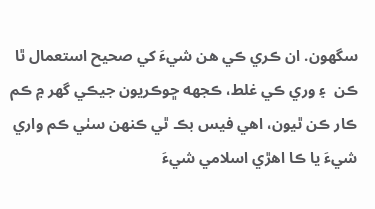سگهون. ان ڪري ڪي هن شيءَ کي صحيح استعمال ٿا ڪن  ۽ وري ڪي غلط، ڪجهه ڇوڪريون جيڪي گهر ۾ ڪم ڪار ڪن ٿيون، اهي فيس بڪ ٿي ڪنهن سٺي ڪم واري شيءَ يا ڪا اهڙي اسلامي شيءَ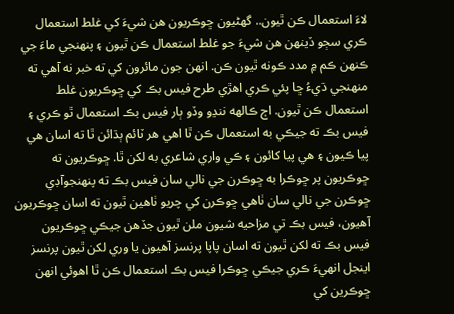لاءَ استعمال ڪن ٿيون.. گهڻيون ڇوڪريون هن شيءَ کي غلط استعمال ڪري سڄو ڏينهن هن شيءَ جو غلط استعمال ڪن ٿيون ۽ پنهنجي ماءَ جي ڪنهن ڪم ۾ مدد ڪونه ٿيون ڪن. انهن جون مائرون کي ته خبر نه آهي ته منهنجي ڌيءُ ڇا پئي ڪري اهڙي طرح فيس بڪ کي ڇوڪريون غلط استعمال ڪن ٿيون. اڄ ڪالهه ننڍو وڏو ٻار فيس بڪ استعمال ٿو ڪري ۽ فيس بڪ ته جيڪي به استعمال ڪن ٿا اهي هر ٽائم ٻڌائن ٿا ته اسان هي پيا ڪيون ۽ هي پيا کائون ۽ ڪي واري شاعري به لکن ٿا. ڇوڪريون ته ڇوڪريون پر ڇوڪرا به ڇوڪرن جي نالي سان فيس بڪ ته پنهنجوآڊي ڇوڪرن جي نالي سان ٺاهي ڇوڪرن کي چريو ٺاهين ٿيون ته اسان ڇوڪريون آهيون، فيس بڪ تي مزاحيه شيون ملن ٿيون جڏهن جيڪي ڇوڪريون فيس بڪ ته لکن ٿيون ته اسان پاپا پرنسز آهيون يا وري لکن ٿيون پرنسز اينجل انهيءَ ڪري جيڪي ڇوڪرا فيس بڪ استعمال ڪن ٿا اهوئي انهن ڇوڪرين کي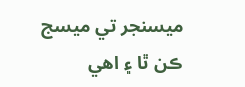ميسنجر تي ميسج ڪن ٿا ۽ اهي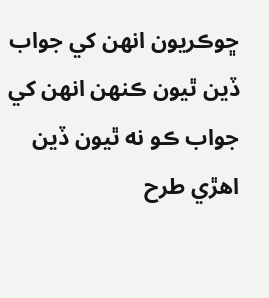ڇوڪريون انهن کي جواب ڏين ٿيون ڪنهن انهن کي جواب ڪو نه ٿيون ڏين اهڙي طرح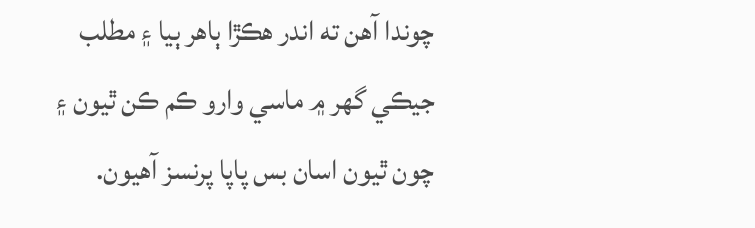چوندا آهن ته اندر هڪڙا ٻاهر ٻيا ۽ مطلب جيڪي گهر ۾ ماسي وارو ڪم ڪن ٿيون ۽ چون ٿيون اسان بس پاپا پرنسز آهيون.